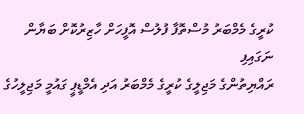ކުރީގެ މެމްބަރު މުސްތޮފާ ފުލުސް އޮފީހަށް ހާޒިރުކޮށް ބަޔާން ނަގައިފި
ރައްޔިތުންގެ މަޖިލީގެ ކުރީގެ މެމްބަރު އަދި އެމްޑީޕީ ގައުމީ މަޖިލީހުގެ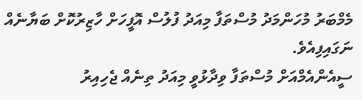މެމްބަރު މުހަންމަދު މުސްތަފާ މިއަދު ފުލުސް އޮފީހަށް ހާޒިރުކޮށް ބަޔާނެއް ނަގައިފިއެވެ.
ސީއެންއެމްއަށް މުސްތަފާ ވިދާޅުވީ މިއަދު ތިނެއް ޖެހިއިރު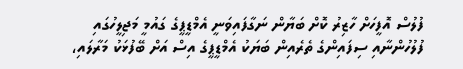ފުލުސް އޮފީހަށް ހާޒިރު ކޮށް ބަޔާން ނަގާފައިވަނީ އެމްޑީޕީގެ ގައުމީ މަޖިލީހުގައި ފުލުހުންނާއި ސިފައިންގެ ތެރެއިން ބަޔަކު އެމްޑީޕީގެ އިސް އަށް ބޭފުޅަކު މަރާލައި،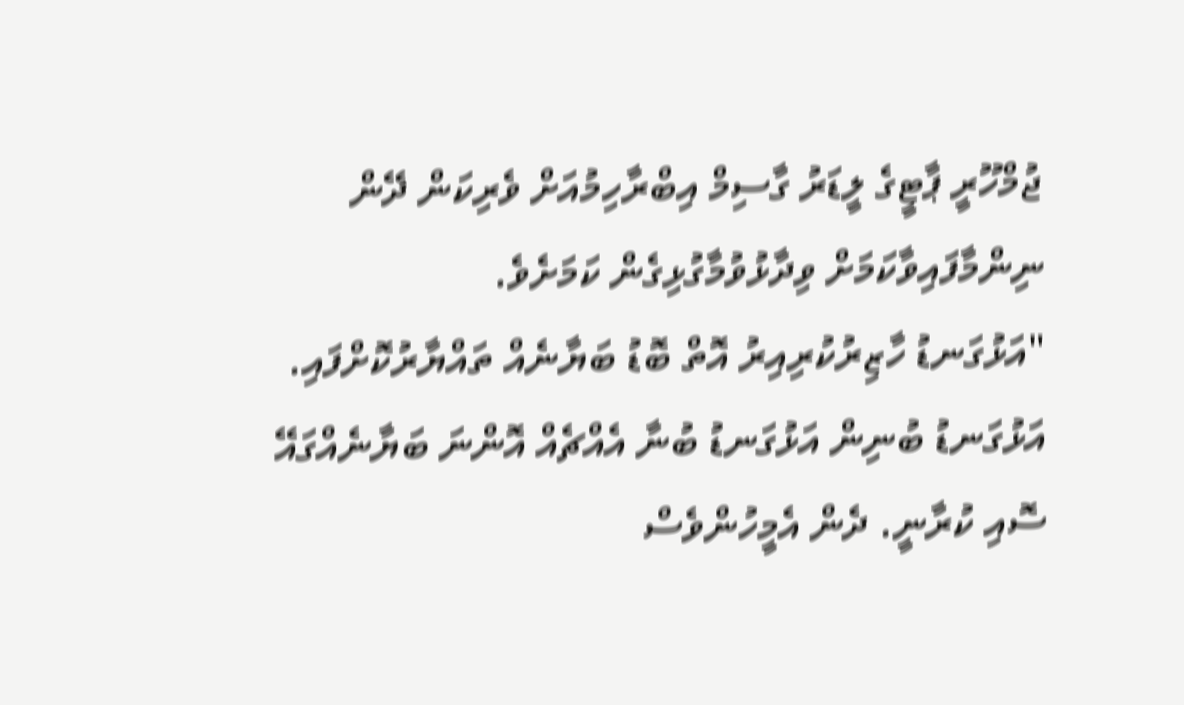ޖުމްހޫރީ ޕާޓީގެ ލީޑަރު ގާސިމް އިބްރާހިމުއަށް ވެރިކަން ދޭން ނިންމާފައިވާކަމަށް ވިދާޅުވުމާގުޅިގެން ކަމަށެވެ.
"އަޅުގަނޑު ހާޒިރުކުރިއިރު އޮތް ބޮޑު ބަޔާނެއް ތައްޔާރުކޮށްފައި. އަޅުގަނޑު ބުނިން އަޅުގަނޑު ބުނާ އެއްޗެއް އޮންނަ ބަޔާނެއްގައޭ ސޮއި ކުރާނީ. ދެން އެމީހުންވެސް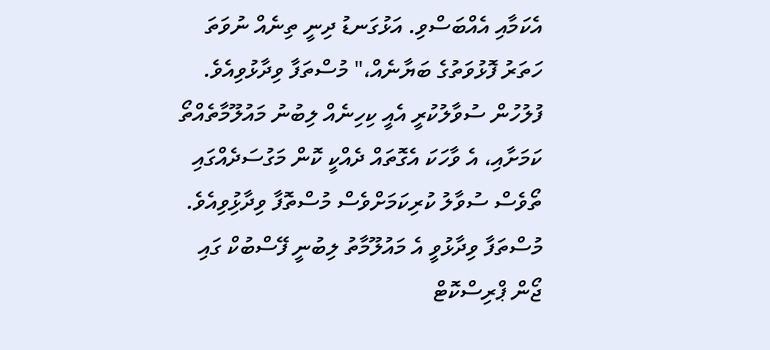އެކަމާއި އެއްބަސްވި. އަޅުގަނޑު ދިނީ ތިނެއް ނުވަތަ ހަތަރު ފޮޅުވަތުގެ ބަޔާނެއް،" މުސްތަފާ ވިދާޅުވިއެވެ.
ފުލުހުން ސުވާލުކުރީ އެއީ ކިހިނެއް ލިބުނު މައުލޫމާތެއްތޯ ކަމަށާއި، އެ ވާހަކަ އެގޮތައް ދެއްކީ ކޮން މަގުސަދެއްގައި ތޯވެސް ސުވާލު ކުރިކަމަށްވެސް މުސްތޮފާ ވިދާޅިުވިއެވެ.
މުސްތަފާ ވިދާޅުވީ އެ މައުލޫމާތު ލިބުނީ ފޭސްބުކް ގައި ޖޯން ޕްރިސްކޮޓް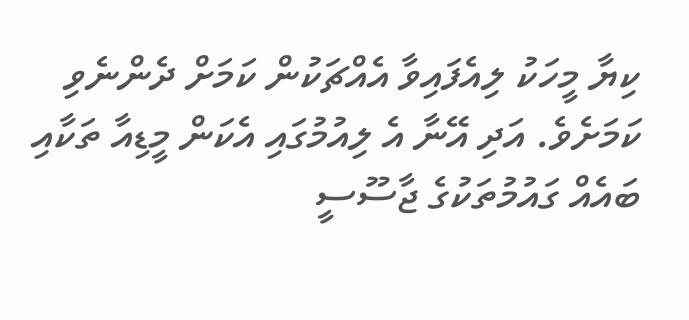ކިޔާ މީހަކު ލިއެފައިވާ އެއްޗަކުން ކަމަށް ދެންނެވި ކަމަށެވެ. އަދި އޭނާ އެ ލިއުމުގައި އެކަން މީޑިއާ ތަކާއި ބައެއް ގައުމުތަކުގެ ޖާސޫސީ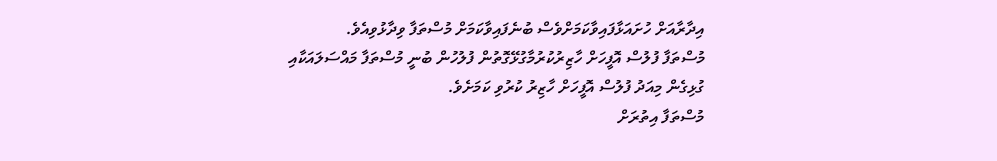އިދާރާއަށް ހުށައަޅާފައިވާކަމަށްވެސް ބުނެފައިވާކަމަށް މުސްތަފާ ވިދާޅުވިއެވެ.
މުސްތަފާ ފުލުސް އޮފީހަށް ހާޒިރުކުރުމާގުޅޭގޮތުން ފުލުހުން ބުނީ މުސްތަފާ މައްސަލައަކާއި ގުޅިގެން މިއަދު ފުލުސް އޮފީހަށް ހާޒިރު ކުރުވި ކަމަށެވެ.
މުސްތަފާ އިތުރަށް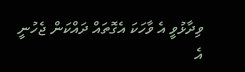ވިދާޅުވީ އެ ވާހަކަ އެގޮތައް ދައްކަން ޖެހުނީ އެ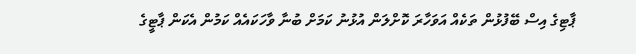ޕާޓިގެ އިސް ބޭފުޅުން ތަކެއް އަވަހާރަ ކޮށްލަން އުޅުނު ކަމަށް ބުނާ ވާހަކައެއް ކަމުން އެކަން ޕާޓީގެ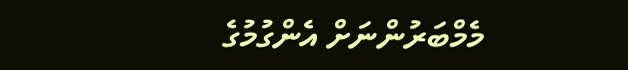މެމްބަރުންނަށް އެންގުމުގެ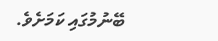ބޭނުމުގައި ކަމަށެވެ.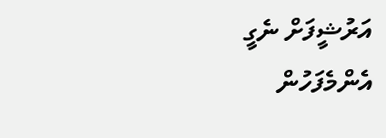އަރުޝީފަށް ނެގީ
އެންމެފަހުން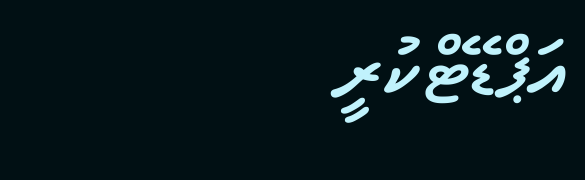އަޕްޑޭޓްކުރީ